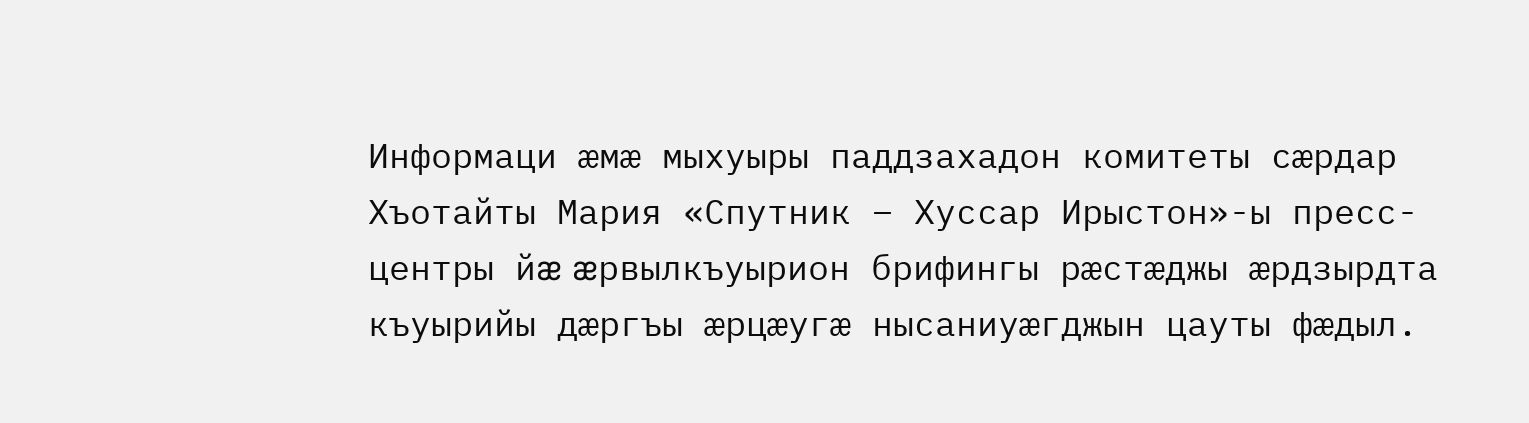Информаци æмæ мыхуыры паддзахадон комитеты сæрдар Хъотайты Мария «Спутник – Хуссар Ирыстон»-ы пресс-центры йæ æрвылкъуырион брифингы рæстæджы æрдзырдта къуырийы дæргъы æрцæугæ нысаниуæгджын цауты фæдыл.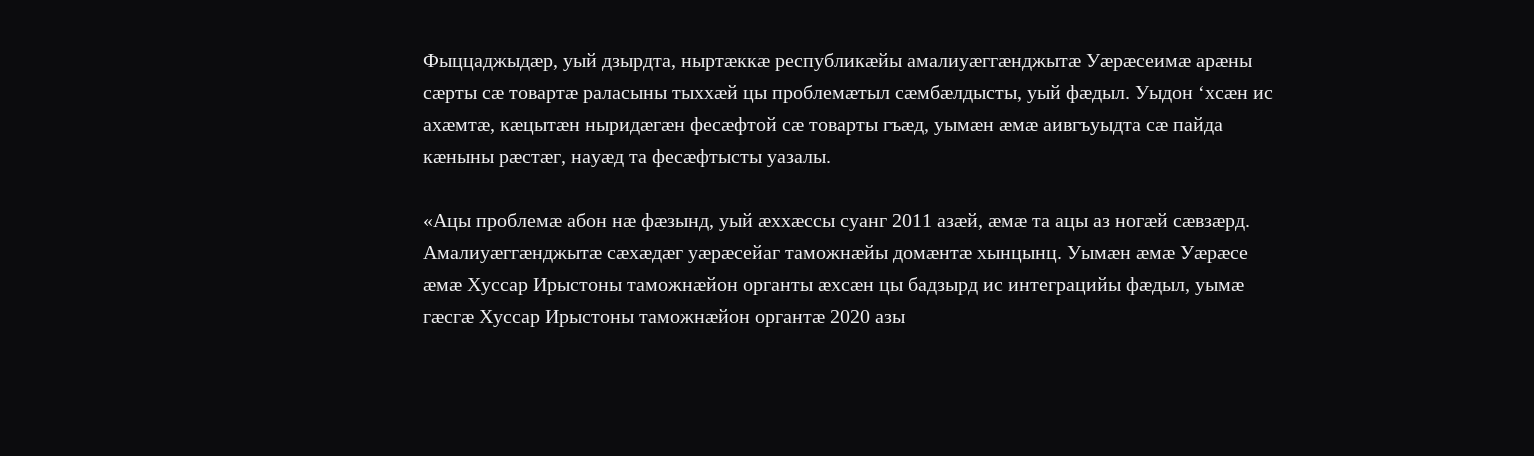Фыццаджыдæр, уый дзырдта, ныртæккæ республикæйы амалиуæггæнджытæ Уæрæсеимæ арæны сæрты сæ товартæ раласыны тыххæй цы проблемæтыл сæмбæлдысты, уый фæдыл. Уыдон ‘хсæн ис ахæмтæ, кæцытæн ныридæгæн фесæфтой сæ товарты гъæд, уымæн æмæ аивгъуыдта сæ пайда кæныны рæстæг, науæд та фесæфтысты уазалы.

«Ацы проблемæ абон нæ фæзынд, уый æххæссы суанг 2011 азæй, æмæ та ацы аз ногæй сæвзæрд. Амалиуæггæнджытæ сæхæдæг уæрæсейаг таможнæйы домæнтæ хынцынц. Уымæн æмæ Уæрæсе æмæ Хуссар Ирыстоны таможнæйон органты æхсæн цы бадзырд ис интеграцийы фæдыл, уымæ гæсгæ Хуссар Ирыстоны таможнæйон органтæ 2020 азы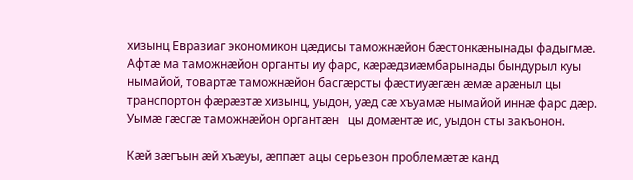хизынц Евразиаг экономикон цæдисы таможнæйон бæстонкæнынады фадыгмæ. Афтæ ма таможнæйон органты иу фарс, кæрæдзиæмбарынады бындурыл куы нымайой, товартæ таможнæйон басгæрсты фæстиуæгæн æмæ арæныл цы транспортон фæрæзтæ хизынц, уыдон, уæд сæ хъуамæ нымайой иннæ фарс дæр. Уымæ гæсгæ таможнæйон органтæн   цы домæнтæ ис, уыдон сты закъонон.

Кæй зæгъын æй хъæуы, æппæт ацы серьезон проблемæтæ канд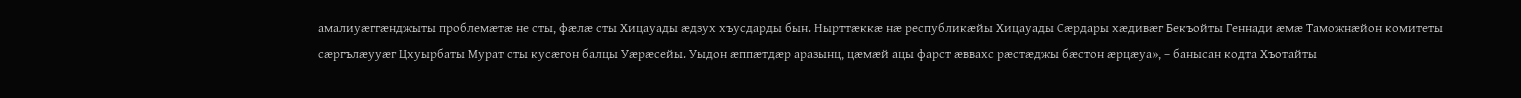амалиуæггæнджыты проблемæтæ не сты, фæлæ сты Хицауады æдзух хъусдарды бын. Нырттæккæ нæ республикæйы Хицауады Сæрдары хæдивæг Бекъойты Геннади æмæ Таможнæйон комитеты сæргълæууæг Цхуырбаты Мурат сты кусæгон балцы Уæрæсейы. Уыдон æппæтдæр аразынц, цæмæй ацы фарст æввахс рæстæджы бæстон æрцæуа», – банысан кодта Хъотайты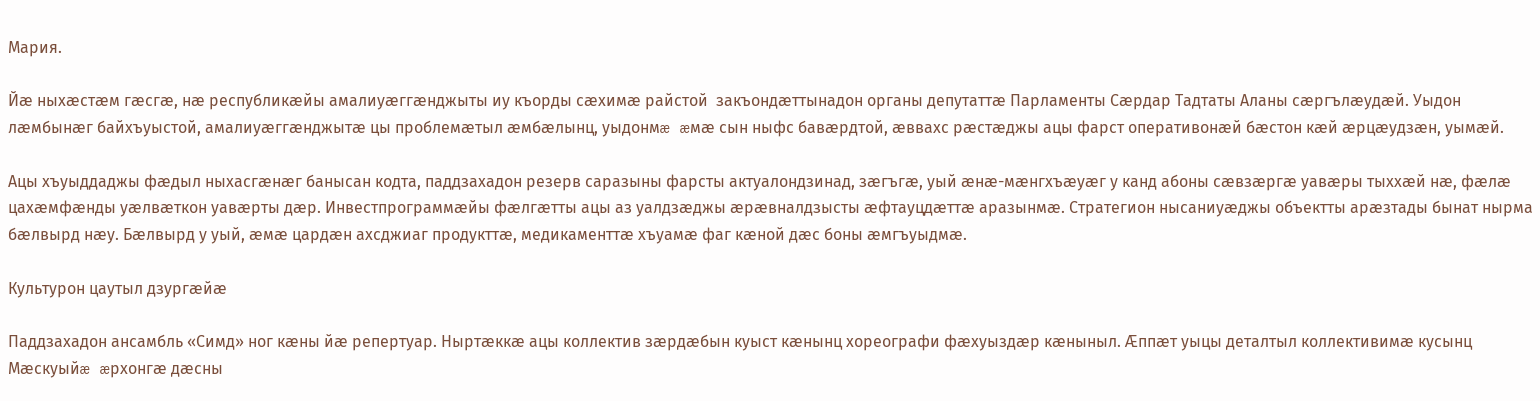Мария.

Йæ ныхæстæм гæсгæ, нæ республикæйы амалиуæггæнджыты иу къорды сæхимæ райстой  закъондæттынадон органы депутаттæ Парламенты Сæрдар Тадтаты Аланы сæргълæудæй. Уыдон лæмбынæг байхъуыстой, амалиуæггæнджытæ цы проблемæтыл æмбæлынц, уыдонмæ æмæ сын ныфс бавæрдтой, æввахс рæстæджы ацы фарст оперативонæй бæстон кæй æрцæудзæн, уымæй.

Ацы хъуыддаджы фæдыл ныхасгæнæг банысан кодта, паддзахадон резерв саразыны фарсты актуалондзинад, зæгъгæ, уый æнæ-мæнгхъæуæг у канд абоны сæвзæргæ уавæры тыххæй нæ, фæлæ цахæмфæнды уæлвæткон уавæрты дæр. Инвестпрограммæйы фæлгæтты ацы аз уалдзæджы æрæвналдзысты æфтауцдæттæ аразынмæ. Стратегион нысаниуæджы объектты арæзтады бынат нырма бæлвырд нæу. Бæлвырд у уый, æмæ цардæн ахсджиаг продукттæ, медикаменттæ хъуамæ фаг кæной дæс боны æмгъуыдмæ.

Культурон цаутыл дзургæйæ

Паддзахадон ансамбль «Симд» ног кæны йæ репертуар. Ныртæккæ ацы коллектив зæрдæбын куыст кæнынц хореографи фæхуыздæр кæныныл. Æппæт уыцы деталтыл коллективимæ кусынц Мæскуыйæ æрхонгæ дæсны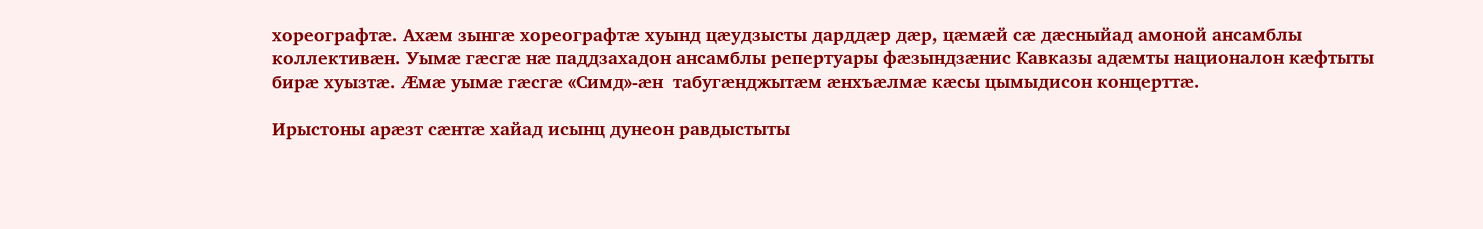хореографтæ. Ахæм зынгæ хореографтæ хуынд цæудзысты дарддæр дæр, цæмæй сæ дæсныйад амоной ансамблы коллективæн. Уымæ гæсгæ нæ паддзахадон ансамблы репертуары фæзындзæнис Кавказы адæмты националон кæфтыты бирæ хуызтæ. Æмæ уымæ гæсгæ «Симд»-æн  табугæнджытæм æнхъæлмæ кæсы цымыдисон концерттæ.

Ирыстоны арæзт сæнтæ хайад исынц дунеон равдыстыты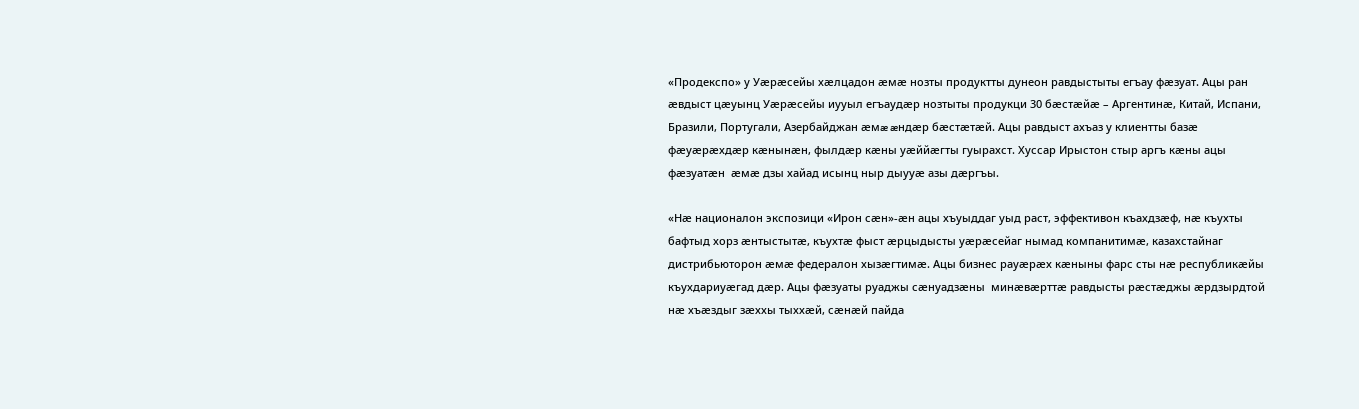«Продекспо» у Уæрæсейы хæлцадон æмæ нозты продуктты дунеон равдыстыты егъау фæзуат. Ацы ран æвдыст цæуынц Уæрæсейы иууыл егъаудæр нозтыты продукци 30 бæстæйæ – Аргентинæ, Китай, Испани, Бразили, Португали, Азербайджан æмæ æндæр бæстæтæй. Ацы равдыст ахъаз у клиентты базæ фæуæрæхдæр кæнынæн, фылдæр кæны уæййæгты гуырахст. Хуссар Ирыстон стыр аргъ кæны ацы фæзуатæн  æмæ дзы хайад исынц ныр дыууæ азы дæргъы.

«Нæ националон экспозици «Ирон сæн»-æн ацы хъуыддаг уыд раст, эффективон къахдзæф, нæ къухты бафтыд хорз æнтыстытæ, къухтæ фыст æрцыдысты уæрæсейаг нымад компанитимæ, казахстайнаг дистрибьюторон æмæ федералон хызæгтимæ. Ацы бизнес рауæрæх кæныны фарс сты нæ республикæйы къухдариуæгад дæр. Ацы фæзуаты руаджы сæнуадзæны  минæвæрттæ равдысты рæстæджы æрдзырдтой нæ хъæздыг зæххы тыххæй, сæнæй пайда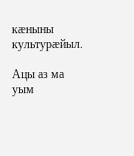кæныны культурæйыл.

Ацы аз ма уым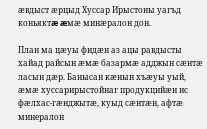æвдыст æрцыд Хуссар Ирыстоны уагъд коньяктæ æмæ минæралон дон.

План ма цæуы фидæн аз ацы равдысты хайад райсын æмæ базармæ адджын сæнтæ ласын дæр. Банысан кæнын хъæуы уый, æмæ хуссарирыстойнаг продукцийæн ис фæлхас-гæнджытæ, куыд сæнтæн, афтæ минералон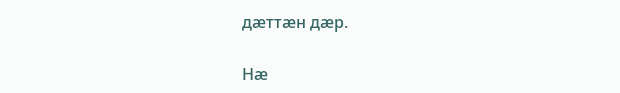дæттæн дæр.

Нæ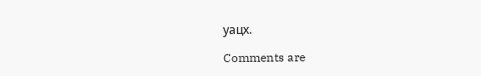уацх.

Comments are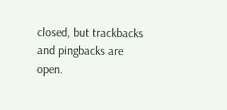closed, but trackbacks and pingbacks are open.